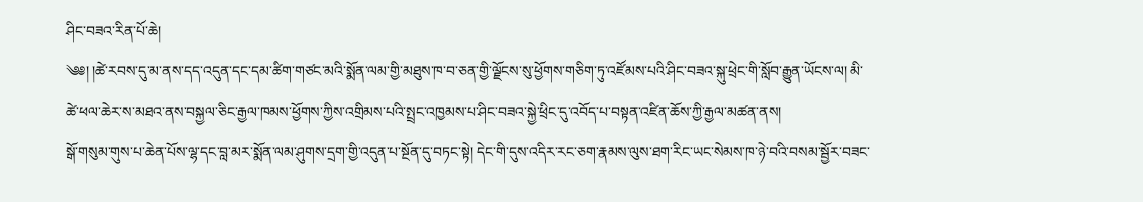ཤིང་བཟའ་རིན་པོ་ཆེ།
༄༅། །ཚེ་རབས་དུ་མ་ནས་དད་འདུན་དང་དམ་ཚིག་གཙང་མའི་སྨོན་ལམ་གྱི་མཐུས་ཁ་བ་ཅན་གྱི་ལྗོངས་སུ་ཕྱོགས་གཅིག་ཏུ་འཛོམས་པའི་ཤིང་བཟའ་སྐུ་ཕྲེང་གི་སློབ་རྒྱུན་ཡོངས་ལ། མི་ཚེ་ཕལ་ཆེར་ས་མཐའ་ནས་བསྐྱལ་ཅིང་རྒྱལ་ཁམས་ཕྱོགས་ཀྱིས་འགྲིམས་པའི་སྤྲང་འཁྱམས་པ་ཤིང་བཟའ་སྐྱེ་ཕྲིང་དུ་འབོད་པ་བསྟན་འཛིན་ཆོས་ཀྱི་རྒྱལ་མཚན་ནས།
སྒོ་གསུམ་གུས་པ་ཆེན་པོས་ལྷ་དང་བླ་མར་སྨོན་ལམ་ཤུགས་དྲག་གྱི་འདུན་པ་སྔོན་དུ་བཏང་སྟེ། དེང་གི་དུས་འདིར་རང་ཅག་རྣམས་ལུས་ཐག་རིང་ཡང་སེམས་ཁ་ཉེ་བའི་བསམ་སྦྱོར་བཟང་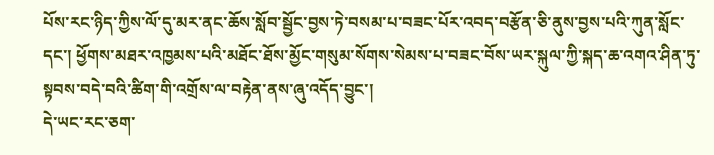པོས་རང་ཉིད་ཀྱིས་ལོ་དུ་མར་ནང་ཆོས་སློབ་སྦྱོང་བྱས་ཏེ་བསམ་པ་བཟང་པོར་འབད་བརྩོན་ཅི་ནུས་བྱས་པའི་ཀུན་སློང་དང་། ཕྱོགས་མཐར་འཁྱམས་པའི་མཐོང་ཐོས་མྱོང་གསུམ་སོགས་སེམས་པ་བཟང་བོས་ཡར་སྐུལ་ཀྱི་སྐད་ཆ་འགའ་ཤིན་ཏུ་སྟབས་བདེ་བའི་ཚིག་གི་འགྲོས་ལ་བརྟེན་ནས་ཞུ་འདོད་བྱུང་།
དེ་ཡང་རང་ཅག་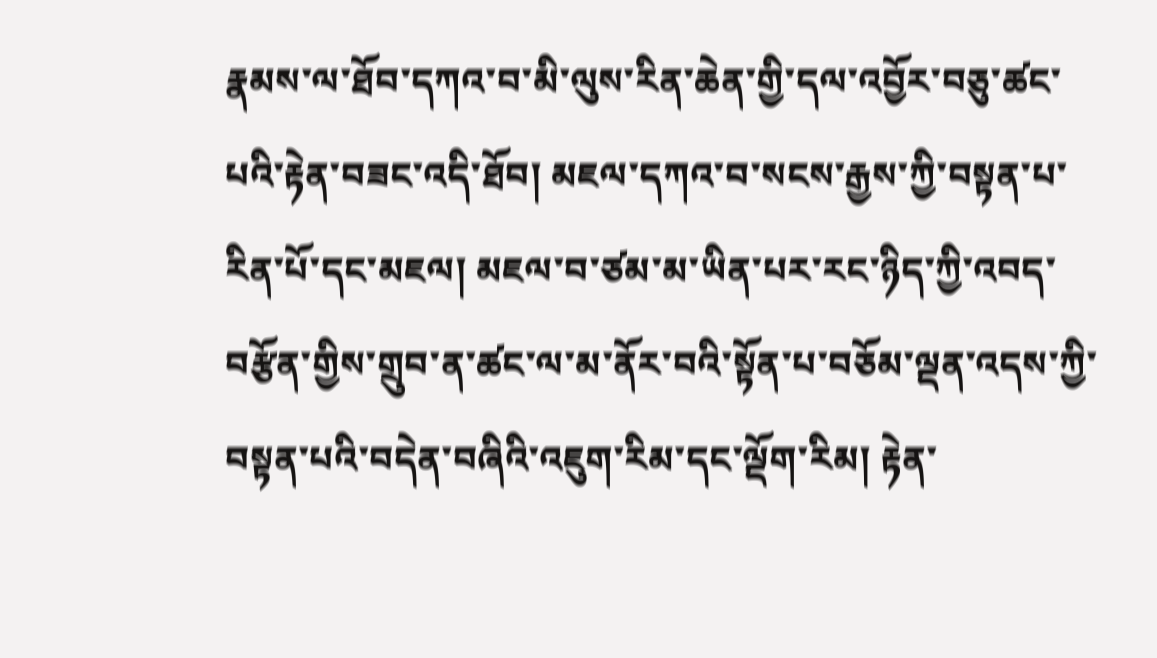རྣམས་ལ་ཐོབ་དཀའ་བ་མི་ལུས་རིན་ཆེན་གྱི་དལ་འབྱོར་བཅུ་ཚང་པའི་རྟེན་བཟང་འདི་ཐོབ། མཇལ་དཀའ་བ་སངས་རྒྱས་ཀྱི་བསྟན་པ་རིན་པོ་དང་མཇལ། མཇལ་བ་ཙམ་མ་ཡིན་པར་རང་ཉིད་ཀྱི་འབད་བརྩོན་གྱིས་གྲུབ་ན་ཚང་ལ་མ་ནོར་བའི་སྟོན་པ་བཅོམ་ལྡན་འདས་ཀྱི་བསྟན་པའི་བདེན་བཞིའི་འཇུག་རིམ་དང་ལྡོག་རིམ། རྟེན་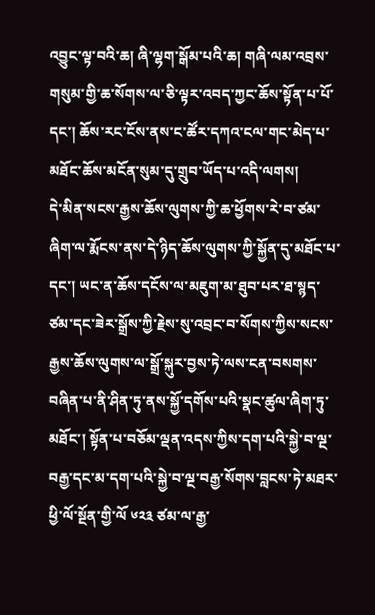འབྱུང་ལྟ་བའི་ཆ། ཞི་ལྷག་སྒོམ་པའི་ཆ། གཞི་ལམ་འབྲས་གསུམ་གྱི་ཆ་སོགས་ལ་ཅི་ལྟར་འབད་ཀྱང་ཆོས་སྟོན་པ་པོ་དང་། ཆོས་རང་ངོས་ནས་ང་ཚོར་དཀའ་ངལ་གང་མེད་པ་མཐོང་ཆོས་མངོན་སུམ་དུ་གྲུབ་ཡོད་པ་འདི་ལགས།
དེ་མིན་སངས་རྒྱས་ཆོས་ལུགས་ཀྱི་ཆ་ཕྱོགས་རེ་བ་ཙམ་ཞིག་ལ་རྨོངས་ནས་དེ་ཉིད་ཆོས་ལུགས་ཀྱི་སྐྱོན་དུ་མཐོང་པ་དང་། ཡང་ན་ཆོས་དངོས་ལ་མཇུག་མ་ཐུབ་པར་ཐ་སྙད་ཙམ་དང་ཟེར་སྒྲོས་ཀྱི་རྗེས་སུ་འབྲང་བ་སོགས་ཀྱིས་སངས་རྒྱས་ཆོས་ལུགས་ལ་སྒྲོ་སྐུར་བྱས་ཏེ་ལས་ངན་བསགས་བཞིན་པ་ནི་ཤིན་ཏུ་ནས་སྐྱོ་དགོས་པའི་སྣང་ཚུལ་ཞིག་ཏུ་མཐོང་། སྟོན་པ་བཅོམ་ལྡན་འདས་ཀྱིས་དག་པའི་སྐྱེ་བ་ལྔ་བརྒྱ་དང་མ་དག་པའི་སྐྱེ་བ་ལྔ་བརྒྱ་སོགས་བླངས་ཏེ་མཐར་ཕྱི་ལོ་སྔོན་གྱི་ལོ ༦༢༣ ཙམ་ལ་རྒྱ་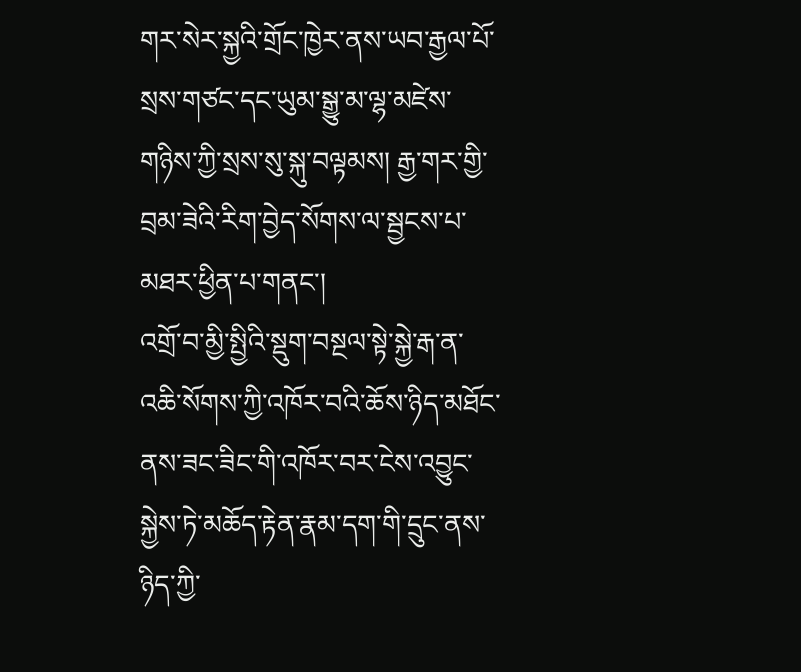གར་སེར་སྐྱའི་གྲོང་ཁྱེར་ནས་ཡབ་རྒྱལ་པོ་སྲས་གཙང་དང་ཡུམ་སྒྱུ་མ་ལྷ་མཛེས་གཉིས་ཀྱི་སྲས་སུ་སྐུ་བལྟམས། རྒྱ་གར་གྱི་བྲམ་ཟེའི་རིག་བྱེད་སོགས་ལ་སྦྱངས་པ་མཐར་ཕྱིན་པ་གནང་།
འགྲོ་བ་མྱི་སྤྱིའི་སྡུག་བསྔལ་སྟེ་སྐྱེ་རྒ་ན་འཆི་སོགས་ཀྱི་འཁོར་བའི་ཆོས་ཉིད་མཐོང་ནས་ཟང་ཟིང་གི་འཁོར་བར་ངེས་འབྱུང་སྐྱེས་ཏེ་མཆོད་རྟེན་རྣམ་དག་གི་དྲུང་ནས་ཉིད་ཀྱི་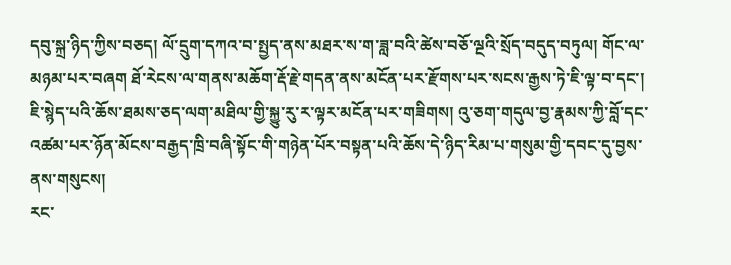དབུ་སྐྲ་ཉིད་ཀྱིས་བཅད། ལོ་དྲུག་དཀའ་བ་སྤྱད་ནས་མཐར་ས་ག་ཟླ་བའི་ཚེས་བཅོ་ལྔའི་སྲོད་བདུད་བཏུལ། གོང་ལ་མཉམ་པར་བཞག ཐོ་རེངས་ལ་གནས་མཆོག་རྡོ་རྗེ་གདན་ནས་མངོན་པར་རྫོགས་པར་སངས་རྒྱས་ཏེ་ཇི་ལྟ་བ་དང་། ཇི་སྙེད་པའི་ཆོས་ཐམས་ཅད་ལག་མཐིལ་གྱི་སྐྱུ་རུ་ར་ལྟར་མངོན་པར་གཟིགས། འུ་ཅག་གདུལ་བྱ་རྣམས་ཀྱི་བློ་དང་འཚམ་པར་ཉོན་མོངས་བརྒྱད་ཁྲི་བཞི་སྟོང་གི་གཉེན་པོར་བསྟན་པའི་ཆོས་དེ་ཉིད་རིམ་པ་གསུམ་གྱི་དབང་དུ་བྱས་ནས་གསུངས།
རང་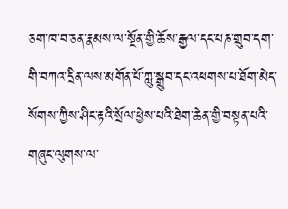ཅག་ཁ་བ་ཅན་རྣམས་ལ་སྔོན་གྱི་ཆོས་རྒྱལ་དང་པཎ་གྲུབ་དག་གི་བཀའ་དྲིན་ལས་མགོན་པོ་ཀླུ་སྒྲུབ་དང་འཕགས་པ་ཐོག་མེད་སོགས་ཀྱིས་ཤིང་རྟའི་སྲོལ་ཕྱེས་པའི་ཐེག་ཆེན་གྱི་བསྟན་པའི་གཞུང་ལུགས་ལ་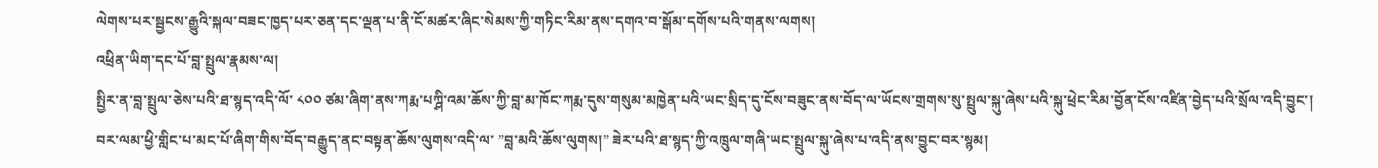ལེགས་པར་སྦྱངས་རྒྱུའི་སྐལ་བཟང་ཁྱད་པར་ཅན་དང་ལྡན་པ་ནི་ངོ་མཚར་ཞིང་སེམས་ཀྱི་གཏིང་རིམ་ནས་དགའ་བ་སྒོམ་དགོས་པའི་གནས་ལགས།
འཕྲིན་ཡིག་དང་པོ་བླ་སྤྲུལ་རྣམས་ལ།
སྤྱིར་ན་བླ་སྤྲུལ་ཅེས་པའི་ཐ་སྙད་འདི་ལོ་ ༨༠༠ ཙམ་ཞིག་ནས་ཀརྨ་པཀྴི་འམ་ཆོས་ཀྱི་བླ་མ་ཁོང་ཀརྨ་དུས་གསུམ་མཁྱེན་པའི་ཡང་སྲིད་དུ་ངོས་བཟུང་ནས་བོད་ལ་ཡོངས་གྲགས་སུ་སྤྲུལ་སྐུ་ཞེས་པའི་སྐུ་ཕྲེང་རིམ་བྱོན་ངོས་འཛིན་བྱེད་པའི་སྲོལ་འདི་བྱུང་། བར་ལམ་ཕྱི་གླིང་པ་མང་པོ་ཞིག་གིས་བོད་བརྒྱུད་ནང་བསྟན་ཆོས་ལུགས་འདི་ལ་ ”བླ་མའི་ཆོས་ལུགས།” ཟེར་པའི་ཐ་སྙད་ཀྱི་འཁྲུལ་གཞི་ཡང་སྤྲུལ་སྐུ་ཞེས་པ་འདི་ནས་བྱུང་བར་སྙམ།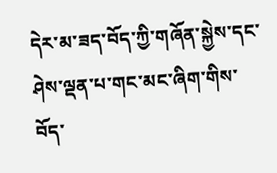དེར་མ་ཟད་བོད་ཀྱི་གཞོན་སྐྱེས་དང་ཤེས་ལྡན་པ་གང་མང་ཞིག་གིས་བོད་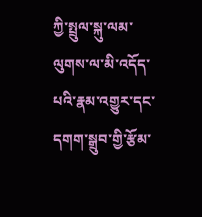ཀྱི་སྤྲུལ་སྐུ་ལམ་ལུགས་ལ་མི་འདོད་པའི་རྣམ་འགྱུར་དང་དགག་སྒྲུབ་གྱི་རྩོམ་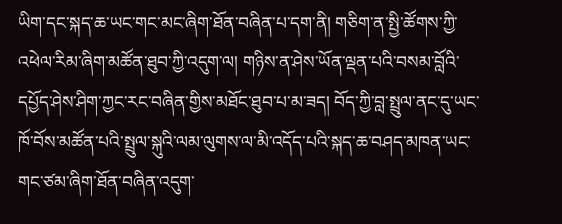ཡིག་དང་སྐད་ཆ་ཡང་གང་མང་ཞིག་ཐོན་བཞིན་པ་དག་ནི། གཅིག་ན་སྤྱི་ཚོགས་ཀྱི་འཕེལ་རིམ་ཞིག་མཚོན་ཐུབ་ཀྱི་འདུག་ལ། གཉིས་ན་ཤེས་ཡོན་ལྡན་པའི་བསམ་བློའི་དཔྱོད་ཤེས་ཤིག་ཀྱང་རང་བཞིན་གྱིས་མཐོང་ཐུབ་པ་མ་ཟད། བོད་ཀྱི་བླ་སྤྲུལ་ནང་དུ་ཡང་ཁོ་བོས་མཚོན་པའི་སྤྲུལ་སྐུའི་ལམ་ལུགས་ལ་མི་འདོད་པའི་སྐད་ཆ་བཤད་མཁན་ཡང་གང་ཙམ་ཞིག་ཐོན་བཞིན་འདུག་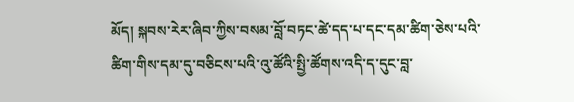མོད། སྐབས་རེར་ཞིབ་ཀྱིས་བསམ་བློ་བཏང་ཚེ་དད་པ་དང་དམ་ཚིག་ཅེས་པའི་ཚིག་གིས་དམ་དུ་བཅིངས་པའི་འུ་ཚོའི་སྤྱི་ཚོགས་འདི་ད་དུང་བླ་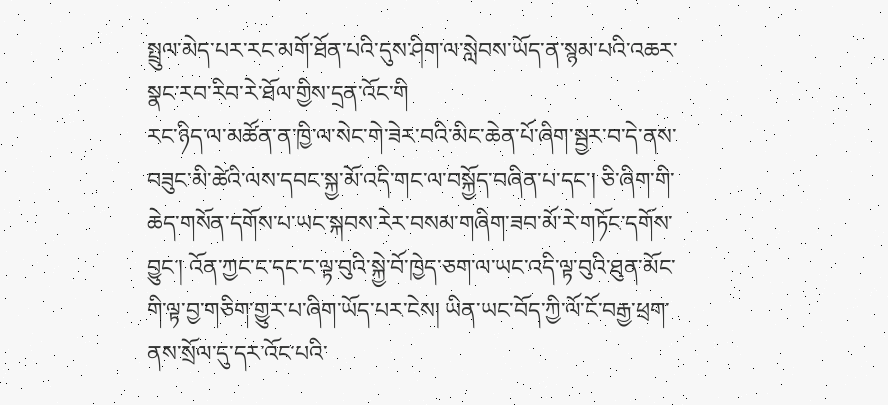སྤྲུལ་མེད་པར་རང་མགོ་ཐོན་པའི་དུས་ཤིག་ལ་སླེབས་ཡོད་ན་སྙམ་པའི་འཆར་སྣང་རབ་རིབ་རེ་ཐོལ་གྱིས་དྲན་འོང་གི
རང་ཉིད་ལ་མཚོན་ན་ཁྱི་ལ་སེང་གེ་ཟེར་བའི་མིང་ཆེན་པོ་ཞིག་སྦྱར་བ་དེ་ནས་བཟུང་མི་ཚེའི་ལས་དབང་སྐྱ་མོ་འདི་གང་ལ་བསྐྱོད་བཞིན་པ་དང་། ཅི་ཞིག་གི་ཆེད་གསོན་དགོས་པ་ཡང་སྐབས་རེར་བསམ་གཞིག་ཟབ་མོ་རེ་གཏོང་དགོས་བྱུང་། འོན་ཀྱང་ང་དང་ང་ལྟ་བུའི་སྐྱེ་བོ་ཁྱེད་ཅག་ལ་ཡང་འདི་ལྟ་བུའི་ཐུན་མོང་གི་ལྟ་བྱ་གཅིག་གྱུར་པ་ཞིག་ཡོད་པར་ངེས། ཡིན་ཡང་བོད་ཀྱི་ལོ་ངོ་བརྒྱ་ཕྲག་ནས་སྲོལ་དུ་དར་འོང་པའི་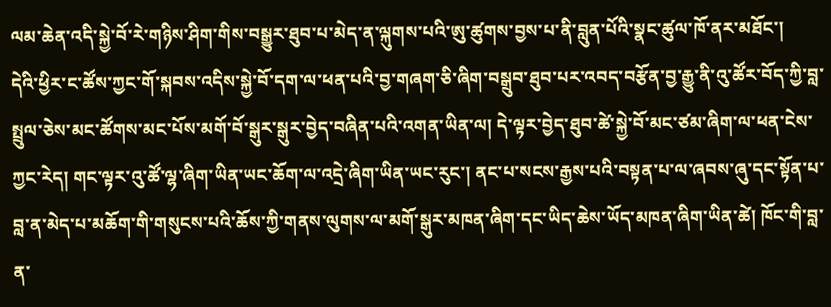ལམ་ཆེན་འདི་སྐྱེ་བོ་རེ་གཉིས་ཤིག་གིས་བསྒྱུར་ཐུབ་པ་མེད་ན་ལྐུགས་པའི་ཨུ་ཚུགས་བྱས་པ་ནི་བླུན་པོའི་སྣང་ཚུལ་ཁོ་ནར་མཐོང་།
དེའི་ཕྱིར་ང་ཚོས་ཀྱང་གོ་སྐབས་འདིས་སྐྱེ་བོ་དག་ལ་ཕན་པའི་བྱ་གཞག་ཅི་ཞིག་བསྒྲུབ་ཐུབ་པར་འབད་བརྩོན་བྱ་རྒྱུ་ནི་འུ་ཚོར་བོད་ཀྱི་བླ་སྤྲུལ་ཅེས་མང་ཚོགས་མང་པོས་མགོ་བོ་སྒུར་སྒུར་བྱེད་བཞིན་པའི་འགན་ཡིན་ལ། དེ་ལྟར་བྱེད་ཐུབ་ཚེ་སྐྱེ་བོ་མང་ཙམ་ཞིག་ལ་ཕན་ངེས་ཀྱང་རེད། གང་ལྟར་འུ་ཚོ་ལྷ་ཞིག་ཡིན་ཡང་ཆོག་ལ་འདྲེ་ཞིག་ཡིན་ཡང་རུང་། ནང་པ་སངས་རྒྱས་པའི་བསྟན་པ་ལ་ཞབས་ཞུ་དང་སྟོན་པ་བླ་ན་མེད་པ་མཆོག་གི་གསུངས་པའི་ཆོས་ཀྱི་གནས་ལུགས་ལ་མགོ་སྒུར་མཁན་ཞིག་དང་ཡིད་ཆེས་ཡོད་མཁན་ཞིག་ཡིན་ཚེ། ཁོང་གི་བླ་ན་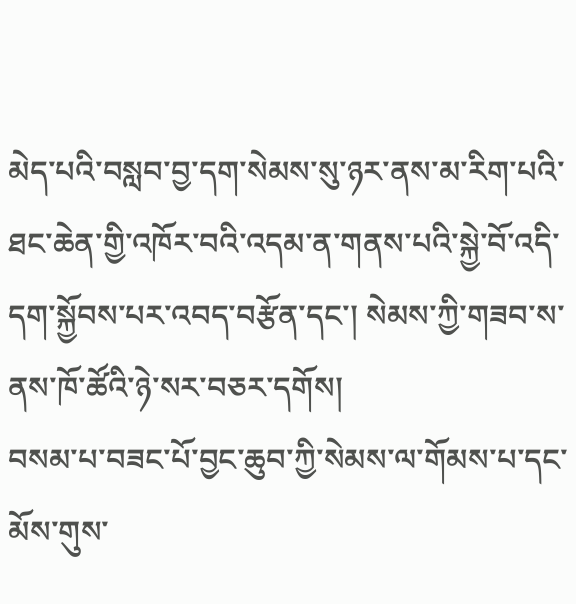མེད་པའི་བསླབ་བྱ་དག་སེམས་སུ་ཉར་ནས་མ་རིག་པའི་ཐང་ཆེན་གྱི་འཁོར་བའི་འདམ་ན་གནས་པའི་སྐྱེ་བོ་འདི་དག་སྐྱོབས་པར་འབད་བརྩོན་དང་། སེམས་ཀྱི་གཟབ་ས་ནས་ཁོ་ཚོའི་ཉེ་སར་བཅར་དགོས།
བསམ་པ་བཟང་པོ་བྱང་ཆུབ་ཀྱི་སེམས་ལ་གོམས་པ་དང་མོས་གུས་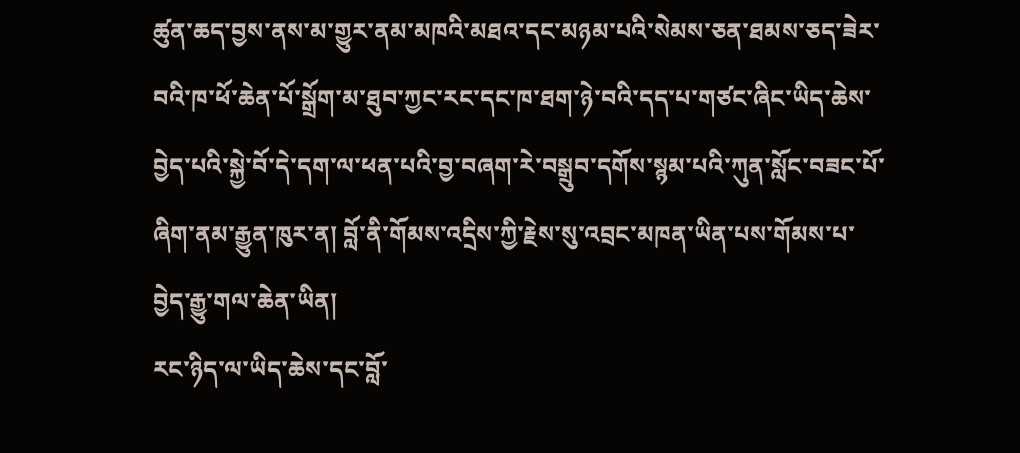ཚུན་ཆད་བྱས་ནས་མ་གྱུར་ནམ་མཁའི་མཐའ་དང་མཉམ་པའི་སེམས་ཅན་ཐམས་ཅད་ཟེར་བའི་ཁ་ཕོ་ཆེན་པོ་སྒྲོག་མ་ཐུབ་ཀྱང་རང་དང་ཁ་ཐག་ཉེ་བའི་དད་པ་གཙང་ཞིང་ཡིད་ཆེས་བྱེད་པའི་སྐྱེ་བོ་དེ་དག་ལ་ཕན་པའི་བྱ་བཞག་རེ་བསྒྲུབ་དགོས་སྙམ་པའི་ཀུན་སློང་བཟང་པོ་ཞིག་ནམ་རྒྱུན་ཁུར་ན། བློ་ནི་གོམས་འདྲིས་ཀྱི་རྗེས་སུ་འབྲང་མཁན་ཡིན་པས་གོམས་པ་བྱེད་རྒྱུ་གལ་ཆེན་ཡིན།
རང་ཉིད་ལ་ཡིད་ཆེས་དང་བློ་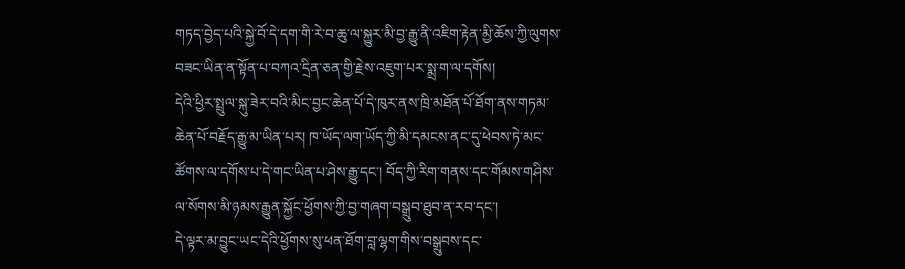གཏད་བྱེད་པའི་སྐྱེ་བོ་དེ་དག་གི་རེ་བ་ཆུ་ལ་སྐྱུར་མི་བྱ་རྒྱུ་ནི་འཇིག་རྟེན་མྱི་ཆོས་ཀྱི་ལུགས་བཟང་ཡིན་ན་སྟོན་པ་བཀའ་དྲིན་ཅན་གྱི་རྗེས་འཇུག་པར་སྨྲ་ག་ལ་དགོས།
དེའི་ཕྱིར་སྤྲུལ་སྐུ་ཟེར་བའི་མིང་བྱང་ཆེན་པོ་དེ་ཁུར་ནས་ཁྲི་མཐོན་པོ་ཐོག་ནས་གཏམ་ཆེན་པོ་བརྗོད་རྒྱུ་མ་ཡིན་པར། ཁ་ཡོད་ལག་ཡོད་ཀྱི་མི་དམངས་ནང་དུ་ཕེབས་ཏེ་མང་ཚོགས་ལ་དགོས་པ་དེ་གང་ཡིན་པ་ཤེས་རྒྱུ་དང་། བོད་ཀྱི་རིག་གནས་དང་གོམས་གཤིས་ལ་སོགས་མི་ཉམས་རྒྱུན་སྐྱོང་ཕྱོགས་ཀྱི་བྱ་གཞག་བསྒྲུབ་ཐུབ་ན་རབ་དང་།
དེ་ལྟར་མ་བྱུང་ཡང་དེའི་ཕྱོགས་སུ་ཕན་ཐོག་བླ་ལྷག་གིས་བསྒྲུབས་དང་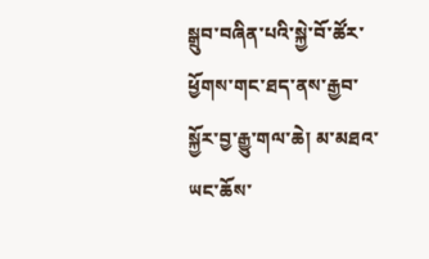སྒྲུབ་བཞིན་པའི་སྐྱེ་བོ་ཚོར་ཕྱོགས་གང་ཐད་ནས་རྒྱབ་སྐྱོར་བྱ་རྒྱུ་གལ་ཆེ། མ་མཐའ་ཡང་ཆོས་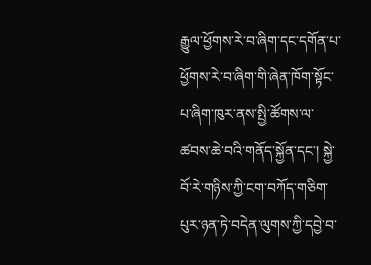རྒྱུལ་ཕྱོགས་རེ་བ་ཞིག་དང་དགོན་པ་ཕྱོགས་རེ་བ་ཞིག་གི་ཞེན་ཁོག་སྟོང་པ་ཞིག་ཁུར་ནས་སྤྱི་ཚོགས་ལ་ཚབས་ཆེ་བའི་གནོད་སྐྱོན་དང་། སྐྱེ་བོ་རེ་གཉིས་ཀྱི་ངག་བཀོད་གཅིག་པུར་ཉན་ཏེ་བདེན་ལུགས་ཀྱི་དབྱེ་བ་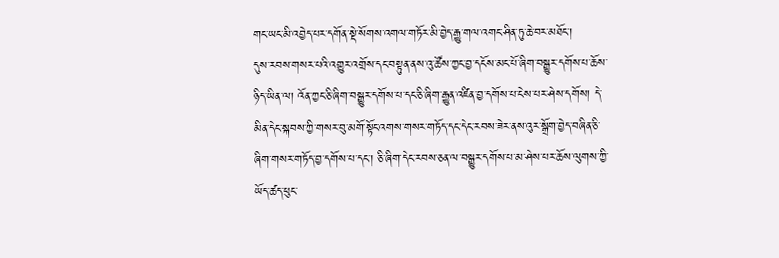གང་ཡང་མི་འབྱེད་པར་དགོན་སྡེ་སོགས་འགལ་གཏོར་མི་བྱེད་རྒྱུ་གལ་འགང་ཤིན་ཏུ་ཆེ་བར་མཐོང་།
དུས་རབས་གསར་པའི་འགྱུར་འགྲོས་དང་བསྟུན་ནས་འུ་ཚོས་ཀྱང་བྱ་དངོས་མང་པོ་ཞིག་བསྒྱུར་དགོས་པ་ཆོས་ཉིད་ཡིན་ལ། འོན་ཀྱང་ཅི་ཞིག་བསྒྱུར་དགོས་པ་དང་ཅི་ཞིག་རྒྱུན་འཛིན་བྱ་དགོས་པ་ངེས་པར་ཤེས་དགོས། དེ་མིན་དེང་སྐབས་ཀྱི་གསར་བུ་མགོ་སྟོང་འགས་གསར་གཏོད་དང་དེང་རབས་ཟེར་ནས་འུར་སྒྲོག་བྱེད་བཞིན་ཅི་ཞིག་གསར་གཏོད་བྱ་དགོས་པ་དང་། ཅི་ཞིག་དེང་རབས་ཅན་ལ་བསྒྱུར་དགོས་པ་མ་ཤེས་པར་ཆོས་ལུགས་ཀྱི་ཡོད་ཚད་ཕུང་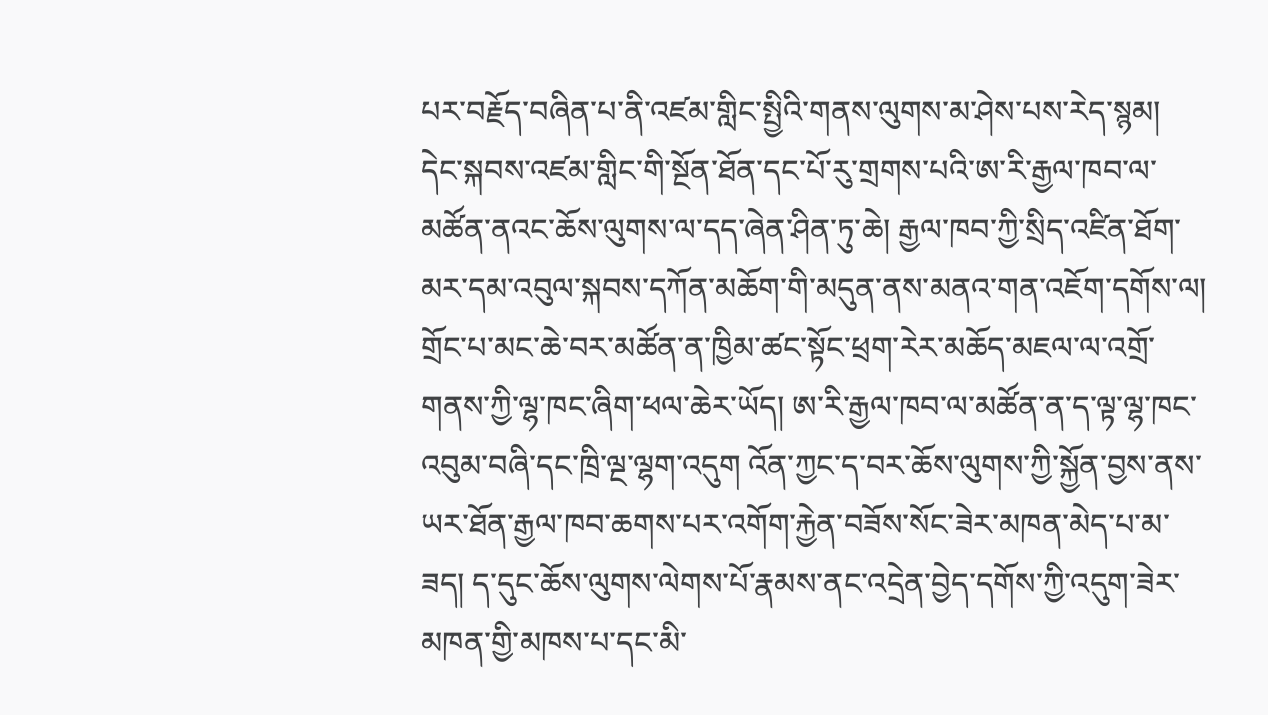པར་བརྗོད་བཞིན་པ་ནི་འཛམ་གླིང་སྤྱིའི་གནས་ལུགས་མ་ཤེས་པས་རེད་སྙམ།
དེང་སྐབས་འཛམ་གླིང་གི་སྔོན་ཐོན་དང་པོ་རུ་གྲགས་པའི་ཨ་རི་རྒྱལ་ཁབ་ལ་མཚོན་ནའང་ཆོས་ལུགས་ལ་དད་ཞེན་ཤིན་ཏུ་ཆེ། རྒྱལ་ཁབ་ཀྱི་སྲིད་འཛིན་ཐོག་མར་དམ་འབུལ་སྐབས་དཀོན་མཆོག་གི་མདུན་ནས་མནའ་གན་འཇོག་དགོས་ལ། གྲོང་པ་མང་ཆེ་བར་མཚོན་ན་ཁྱིམ་ཚང་སྟོང་ཕྲག་རེར་མཆོད་མཇལ་ལ་འགྲོ་གནས་ཀྱི་ལྷ་ཁང་ཞིག་ཕལ་ཆེར་ཡོད། ཨ་རི་རྒྱལ་ཁབ་ལ་མཚོན་ན་ད་ལྟ་ལྷ་ཁང་འབུམ་བཞི་དང་ཁྲི་ལྔ་ལྷག་འདུག འོན་ཀྱང་ད་བར་ཆོས་ལུགས་ཀྱི་སྐྱོན་བྱས་ནས་ཡར་ཐོན་རྒྱལ་ཁབ་ཆགས་པར་འགོག་རྐྱེན་བཟོས་སོང་ཟེར་མཁན་མེད་པ་མ་ཟད། ད་དུང་ཆོས་ལུགས་ལེགས་པོ་རྣམས་ནང་འདྲེན་བྱེད་དགོས་ཀྱི་འདུག་ཟེར་མཁན་གྱི་མཁས་པ་དང་མི་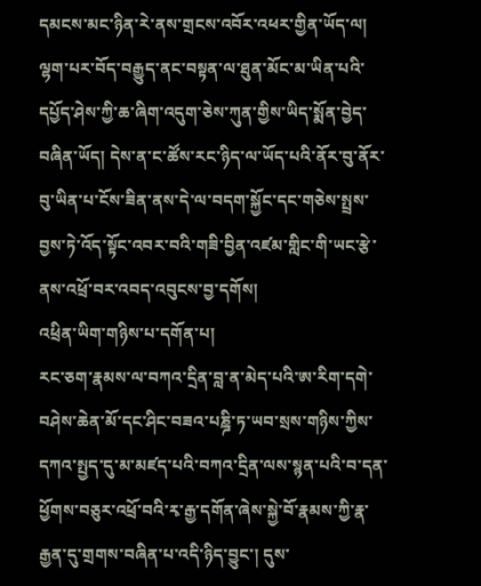དམངས་མང་ཉིན་རེ་ནས་གྲངས་འབོར་འཕར་གྱིན་ཡོད་ལ། ལྷག་པར་བོད་བརྒྱུད་ནང་བསྟན་ལ་ཐུན་མོང་མ་ཡིན་པའི་དཔྱོད་ཤེས་ཀྱི་ཆ་ཞིག་འདུག་ཅེས་ཀུན་གྱིས་ཡིད་སྨོན་བྱེད་བཞིན་ཡོད། དེས་ན་ང་ཚོས་རང་ཉིད་ལ་ཡོད་པའི་ནོར་བུ་ནོར་བུ་ཡིན་པ་ངོས་ཟིན་ནས་དེ་ལ་བདག་སྐྱོང་དང་གཅེས་སྤྲས་བྱས་ཏེ་འོད་སྟོང་འབར་བའི་གཟི་བྱིན་འཛམ་གླིང་གི་ཡང་རྩེ་ནས་འཕྲོ་བར་འབད་འབུངས་བྱ་དགོས།
འཕྲིན་ཡིག་གཉིས་པ་དགོན་པ།
རང་ཅག་རྣམས་ལ་བཀའ་དྲིན་བླ་ན་མེད་པའི་ཨ་རིག་དགེ་བཤེས་ཆེན་མོ་དང་ཤིང་བཟའ་པཎྜི་ཏ་ཡབ་སྲས་གཉིས་ཀྱིས་དཀའ་སྤྱད་དུ་མ་མཛད་པའི་བཀའ་དྲིན་ལས་སྙན་པའི་བ་དན་ཕྱོགས་བཅུར་འཕྲོ་བའི་རྭ་རྒྱ་དགོན་ཞེས་སྐྱེ་བོ་རྣམས་ཀྱི་རྣ་རྒྱན་དུ་གྲགས་བཞིན་པ་འདི་ཉིད་བྱུང་། དུས་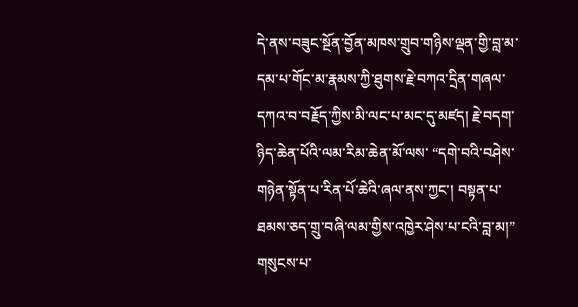དེ་ནས་བཟུང་སྔོན་བྱོན་མཁས་གྲུབ་གཉིས་ལྡན་གྱི་བླ་མ་དམ་པ་གོང་མ་རྣམས་ཀྱི་ཐུགས་རྗེ་བཀའ་དྲིན་གཞལ་དཀའ་བ་བརྗོད་ཀྱིས་མི་ལང་པ་མང་དུ་མཛད། རྗེ་བདག་ཉིད་ཆེན་པོའི་ལམ་རིམ་ཆེན་མོ་ལས་ “དགེ་བའི་བཤེས་གཉེན་སྟོན་པ་རིན་པོ་ཆེའི་ཞལ་ནས་ཀྱང་། བསྟན་པ་ཐམས་ཅད་གྲུ་བཞི་ལམ་གྱིས་འཁྱེར་ཤེས་པ་ངའི་བླ་མ།” གསུངས་པ་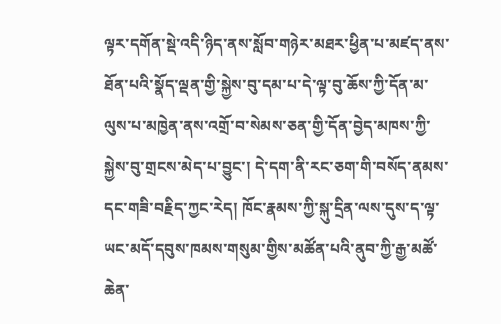ལྟར་དགོན་སྡེ་འདི་ཉིད་ནས་སློབ་གཉེར་མཐར་ཕྱིན་པ་མཛད་ནས་ཐོན་པའི་སྣོད་ལྡན་གྱི་སྐྱེས་བུ་དམ་པ་དེ་ལྟ་བུ་ཆོས་ཀྱི་དོན་མ་ལུས་པ་མཁྱེན་ནས་འགྲོ་བ་སེམས་ཅན་གྱི་དོན་བྱེད་མཁས་ཀྱི་སྐྱེས་བུ་གྲངས་མེད་པ་བྱུང་། དེ་དག་ནི་རང་ཅག་གི་བསོད་ནམས་དང་གཟི་བརྗིད་ཀྱང་རེད། ཁོང་རྣམས་ཀྱི་སྐུ་དྲིན་ལས་དུས་ད་ལྟ་ཡང་མདོ་དབུས་ཁམས་གསུམ་གྱིས་མཚོན་པའི་ནུབ་ཀྱི་རྒྱ་མཚོ་ཆེན་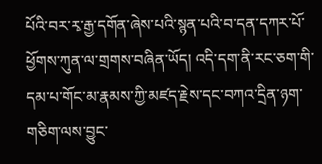པོའི་བར་རྭ་རྒྱ་དགོན་ཞེས་པའི་སྙན་པའི་བ་དན་དཀར་པོ་ཕྱོགས་ཀུན་ལ་གྲགས་བཞིན་ཡོད། འདི་དག་ནི་རང་ཅག་གི་དམ་པ་གོང་མ་རྣམས་ཀྱི་མཛད་རྗེས་དང་བཀའ་དྲིན་ཉག་གཅིག་ལས་བྱུང་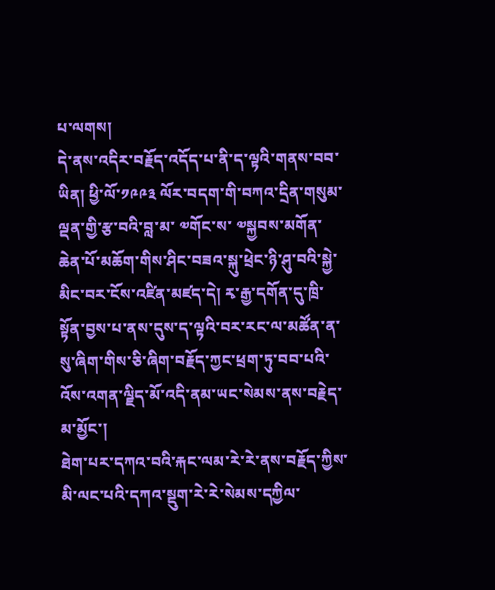པ་ལགས།
དེ་ནས་འདིར་བརྗོད་འདོད་པ་ནི་ད་ལྟའི་གནས་བབ་ཡིན། ཕྱི་ལོ་༡༩༩༣ ལོར་བདག་གི་བཀའ་དྲིན་གསུམ་ལྡན་གྱི་རྩ་བའི་བླ་མ་ ༧གོང་ས་ ༧སྐྱབས་མགོན་ཆེན་པོ་མཆོག་གིས་ཤིང་བཟའ་སྐུ་ཕྲེང་ཉི་ཤུ་བའི་སྐྱེ་མིང་བར་ངོས་འཛིན་མཛད་དེ། རྭ་རྒྱ་དགོན་དུ་ཁྲི་སྟོན་བྱས་པ་ནས་དུས་ད་ལྟའི་བར་རང་ལ་མཚོན་ན་སུ་ཞིག་གིས་ཅི་ཞིག་བརྗོད་ཀྱང་ཕྲག་ཏུ་བབ་པའི་འོས་འགན་ལྗིད་མོ་འདི་ནམ་ཡང་སེམས་ནས་བརྗེད་མ་མྱོང་།
ཐེག་པར་དཀའ་བའི་རྐང་ལམ་རེ་རེ་ནས་བརྗོད་ཀྱིས་མི་ལང་པའི་དཀའ་སྡུག་རེ་རེ་སེམས་དཀྱིལ་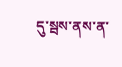དུ་སྦས་ནས་ན་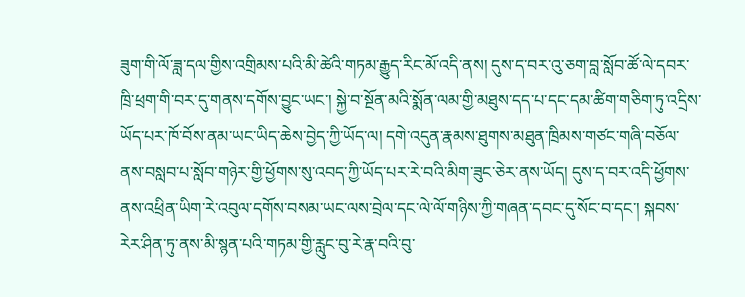ཟུག་གི་ལོ་ཟླ་དལ་གྱིས་འགྲིམས་པའི་མི་ཚེའི་གཏམ་རྒྱུད་རིང་མོ་འདི་ནས། དུས་ད་བར་འུ་ཅག་བླ་སློབ་ཚོ་ལེ་དབར་ཁྲི་ཕྲག་གི་བར་དུ་གནས་དགོས་བྱུང་ཡང་། སྐྱེ་བ་སྔོན་མའི་སྨོན་ལམ་གྱི་མཐུས་དད་པ་དང་དམ་ཚིག་གཅིག་ཏུ་འདྲིས་ཡོད་པར་ཁོ་བོས་ནམ་ཡང་ཡིད་ཆེས་བྱེད་ཀྱི་ཡོད་ལ། དགེ་འདུན་རྣམས་ཐུགས་མཐུན་ཁྲིམས་གཙང་གཞི་བཅོལ་ནས་བསླབ་པ་སློབ་གཉེར་གྱི་ཕྱོགས་སུ་འབད་ཀྱི་ཡོད་པར་རེ་བའི་མིག་ཟུང་ཅེར་ནས་ཡོད། དུས་ད་བར་འདི་ཕྱོགས་ནས་འཕྲིན་ཡིག་རེ་འབུལ་དགོས་བསམ་ཡང་ལས་བྲེལ་དང་ལེ་ལོ་གཉིས་ཀྱི་གཞན་དབང་དུ་སོང་བ་དང་། སྐབས་རེར་ཤིན་ཏུ་ནས་མི་སྙན་པའི་གཏམ་གྱི་རླུང་བུ་རེ་རྣ་བའི་བུ་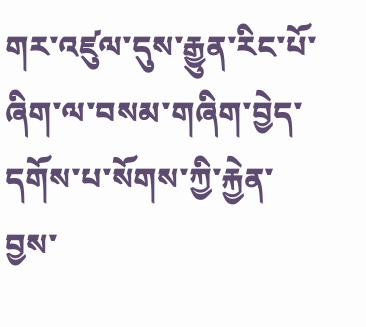གར་འཛུལ་དུས་རྒྱུན་རིང་པོ་ཞིག་ལ་བསམ་གཞིག་བྱེད་དགོས་པ་སོགས་ཀྱི་རྐྱེན་བྱས་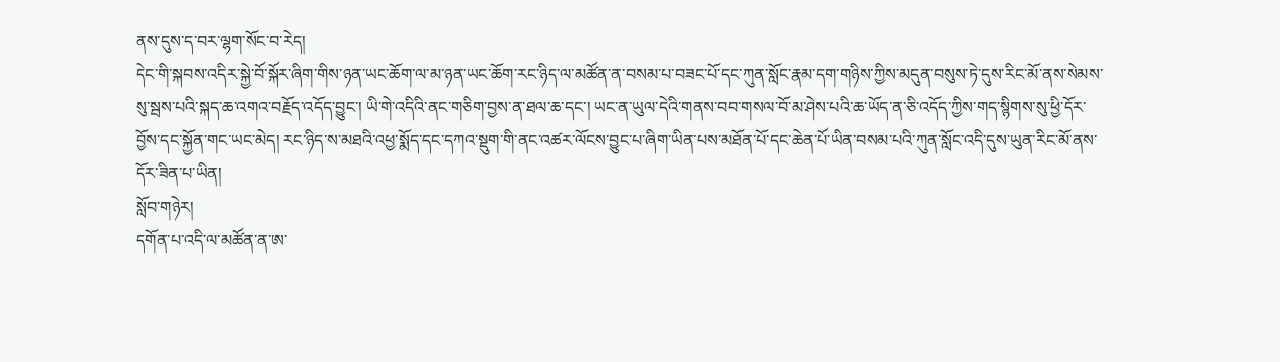ནས་དུས་ད་བར་ལྷག་སོང་བ་རེད།
དེང་གི་སྐབས་འདིར་སྐྱེ་བོ་སྐོར་ཞིག་གིས་ཉན་ཡང་ཆོག་ལ་མ་ཉན་ཡང་ཆོག་རང་ཉིད་ལ་མཚོན་ན་བསམ་པ་བཟང་པོ་དང་ཀུན་སློང་རྣམ་དག་གཉིས་ཀྱིས་མདུན་བསུས་ཏེ་དུས་རིང་མོ་ནས་སེམས་སུ་སྦས་པའི་སྐད་ཆ་འགའ་བརྗོད་འདོད་བྱུང་། ཡི་གེ་འདིའི་ནང་གཅིག་བྱས་ན་ཐལ་ཆ་དང་། ཡང་ན་ཡུལ་དེའི་གནས་བབ་གསལ་བོ་མ་ཤེས་པའི་ཆ་ཡོད་ན་ཅི་འདོད་ཀྱིས་གད་སྙིགས་སུ་ཕྱི་དོར་བྱོས་དང་སྐྱོན་གང་ཡང་མེད། རང་ཉིད་ས་མཐའི་འཕྱ་སྨོད་དང་དཀའ་སྡུག་གི་ནང་འཚར་ལོངས་བྱུང་པ་ཞིག་ཡིན་པས་མཐོན་པོ་དང་ཆེན་པོ་ཡིན་བསམ་པའི་ཀུན་སློང་འདི་དུས་ཡུན་རིང་མོ་ནས་དོར་ཟིན་པ་ཡིན།
སློབ་གཉེར།
དགོན་པ་འདི་ལ་མཚོན་ན་ཨ་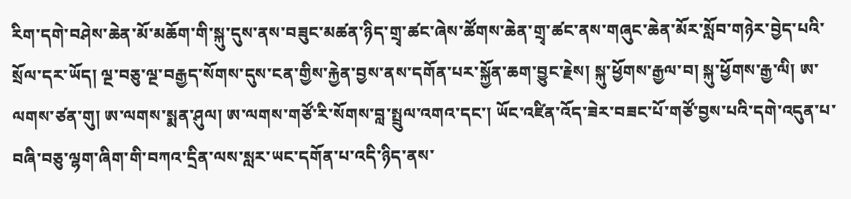རིག་དགེ་བཤེས་ཆེན་མོ་མཆོག་གི་སྐུ་དུས་ནས་བཟུང་མཚན་ཉིད་གྲྭ་ཚང་ཞེས་ཚོགས་ཆེན་གྲྭ་ཚང་ནས་གཞུང་ཆེན་མོར་སློབ་གཉེར་བྱེད་པའི་སྲོལ་དར་ཡོད། ལྔ་བཅུ་ལྔ་བརྒྱད་སོགས་དུས་ངན་གྱིས་རྐྱེན་བྱས་ནས་དགོན་པར་སྐྱོན་ཆག་བྱུང་རྗེས། སྐུ་ཕྱོགས་རྒྱལ་བ། སྐུ་ཕྱོགས་རྒྱ་ལི། ཨ་ལགས་ཙན་གུ། ཨ་ལགས་སྨན་ཤུལ། ཨ་ལགས་གཙོ་རི་སོགས་བླ་སྤྲུལ་འགའ་དང་། ཡོང་འཛིན་འོད་ཟེར་བཟང་པོ་གཙོ་བྱས་པའི་དགེ་འདུན་པ་བཞི་བཅུ་ལྷག་ཞིག་གི་བཀའ་དྲིན་ལས་སླར་ཡང་དགོན་པ་འདི་ཉིད་ནས་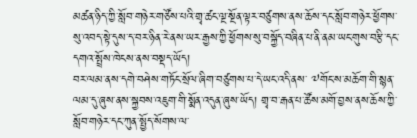མཚན་ཉིད་ཀྱི་སློབ་གཉེར་གཙོས་པའི་གྲྭ་ཚང་ལྔ་སྔོན་ལྟར་བཙུགས་ནས་ཆོས་དང་སློབ་གཉེར་ཕྱོགས་སུ་འབད་སྟེ་དུས་ད་བར་ཉིན་རེ་ནས་ཡར་རྒྱས་ཀྱི་ཕྱོགས་སུ་བསྐྱོད་བཞིན་པ་ནི་ནམ་ཡང་གུས་བརྩི་དང་དགའ་སྤྲོས་ཁེངས་ནས་བསྡད་ཡོད།
བར་ལམ་ནས་དགེ་བཤེས་གཏོང་སྲོལ་ཞིག་བཙུགས་པ་དེ་ཡང་འདི་ནས་ ༧གོང་ས་མཆོག་གི་སྙན་ལམ་དུ་ཞུས་ནས་སྐྱབས་འཇུག་གི་སྨོན་འདུན་ཞུས་ཡོད། གྲྭ་བ་རྒན་པ་ཚོས་མགོ་བྱས་ནས་ཆོས་ཀྱི་སློབ་གཉེར་དང་ཀུན་སྤྱོད་སོགས་ལ་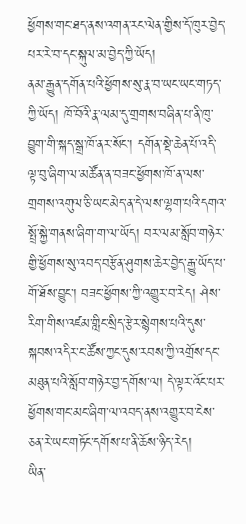ཕྱོགས་གང་ཐད་ནས་འགན་རང་ལེན་གྱིས་དོ་ཁུར་བྱེད་པར་རེ་བ་དང་སྐུལ་མ་བྱེད་ཀྱི་ཡོད།
ནམ་རྒྱུན་དགོན་པའི་ཕྱོགས་སུ་རྣ་བ་ཡང་ཡང་གཏད་ཀྱི་ཡོད། ཁོ་བོའི་རྣ་ལམ་དུ་གྲགས་བཞིན་པ་ནི་ཁུ་བྱུག་གི་སྐད་སྒྲ་ཁོ་ནར་སོང་། དགོན་སྡེ་ཆེན་པོ་འདི་ལྟ་བུ་ཞིག་ལ་མཚོན་ན་བཟང་ཕྱོགས་ཁོ་ན་ལས་གྲགས་འགུལ་ཅི་ཡང་མེད་ན་དེ་ལས་ལྷག་པའི་དགའ་སྤྲོ་སྐྱེ་གནས་ཞིག་ག་ལ་ཡོད། བར་ལམ་སློབ་གཉེར་གྱི་ཕྱོགས་སུ་འབད་བརྩོན་ཤུགས་ཆེར་བྱེད་རྒྱུ་ཡོད་པ་གོ་ཐོས་བྱུང་། བཟང་ཕྱོགས་ཀྱི་འགྱུར་བ་རེད། ཤེས་རིག་གིས་འཛམ་གླིང་སྲིད་རྩེར་སྙེགས་པའི་དུས་སྐབས་འདིར་ང་ཚོས་ཀྱང་དུས་རབས་ཀྱི་འགྲོས་དང་མཐུན་པའི་སློབ་གཉེར་བྱ་དགོས་ལ། དེ་ལྟར་འོང་པར་ཕྱོགས་གང་མང་ཞིག་ལ་འབད་ནས་འགྱུར་བ་ངེས་ཅན་རེ་ཡང་གཏོང་དགོས་པ་ནི་ཆོས་ཉིད་རེད།
ཡིན་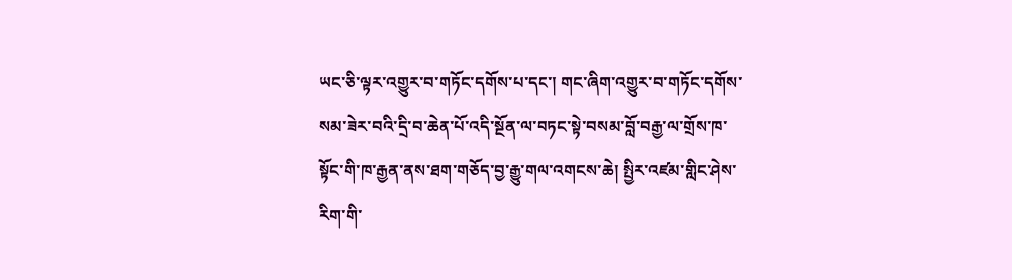ཡང་ཅི་ལྟར་འགྱུར་བ་གཏོང་དགོས་པ་དང་། གང་ཞིག་འགྱུར་བ་གཏོང་དགོས་སམ་ཟེར་བའི་དྲི་བ་ཆེན་པོ་འདི་སྔོན་ལ་བཏང་སྟེ་བསམ་བློ་བརྒྱ་ལ་གྲོས་ཁ་སྟོང་གི་ཁ་རྒྱན་ནས་ཐག་གཅོད་བྱ་རྒྱུ་གལ་འགངས་ཆེ། སྤྱིར་འཛམ་གླིང་ཤེས་རིག་གི་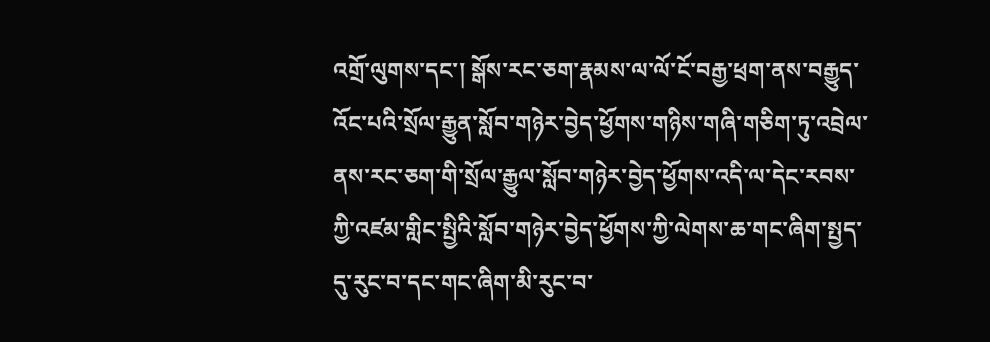འགྲོ་ལུགས་དང་། སྒོས་རང་ཅག་རྣམས་ལ་ལོ་ངོ་བརྒྱ་ཕྲག་ནས་བརྒྱུད་འོང་པའི་སྲོལ་རྒྱུན་སློབ་གཉེར་བྱེད་ཕྱོགས་གཉིས་གཞི་གཅིག་ཏུ་འབྲེལ་ནས་རང་ཅག་གི་སྲོལ་རྒྱུལ་སློབ་གཉེར་བྱེད་ཕྱོགས་འདི་ལ་དེང་རབས་ཀྱི་འཛམ་གླིང་སྤྱིའི་སློབ་གཉེར་བྱེད་ཕྱོགས་ཀྱི་ལེགས་ཆ་གང་ཞིག་སྤྱད་དུ་རུང་བ་དང་གང་ཞིག་མི་རུང་བ་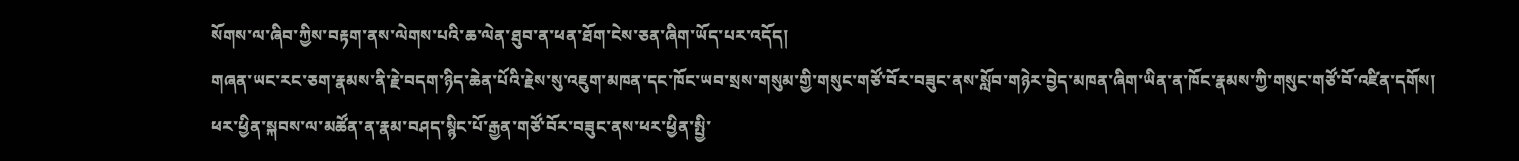སོགས་ལ་ཞིབ་ཀྱིས་བརྟག་ནས་ལེགས་པའི་ཆ་ལེན་ཐུབ་ན་ཕན་ཐོག་ངེས་ཅན་ཞིག་ཡོད་པར་འདོད།
གཞན་ཡང་རང་ཅག་རྣམས་ནི་རྗེ་བདག་ཉིད་ཆེན་པོའི་རྗེས་སུ་འཇུག་མཁན་དང་ཁོང་ཡབ་སྲས་གསུམ་གྱི་གསུང་གཙོ་བོར་བཟུང་ནས་སློབ་གཉེར་བྱེད་མཁན་ཞིག་ཡིན་ན་ཁོང་རྣམས་ཀྱི་གསུང་གཙོ་བོ་འཛིན་དགོས།
ཕར་ཕྱིན་སྐབས་ལ་མཚོན་ན་རྣམ་བཤད་སྙིང་པོ་རྒྱན་གཙོ་བོར་བཟུང་ནས་ཕར་ཕྱིན་སྤྱི་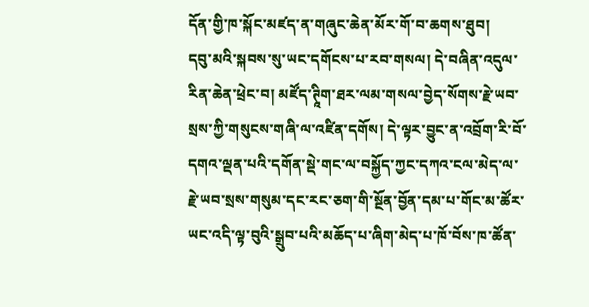དོན་གྱི་ཁ་སྐོང་མཛད་ན་གཞུང་ཆེན་མོར་གོ་བ་ཆགས་ཐུབ།
དབུ་མའི་སྐབས་སུ་ཡང་དགོངས་པ་རབ་གསལ། དེ་བཞིན་འདུལ་རིན་ཆེན་ཕྲེང་བ། མཛོད་ཊཱིག་ཐར་ལམ་གསལ་བྱེད་སོགས་རྗེ་ཡབ་སྲས་ཀྱི་གསུངས་གཞི་ལ་འཛིན་དགོས། དེ་ལྟར་བྱུང་ན་འབྲོག་རི་བོ་དགའ་ལྡན་པའི་དགོན་སྡེ་གང་ལ་བསྐྱོད་ཀྱང་དཀའ་ངལ་མེད་ལ་རྗེ་ཡབ་སྲས་གསུམ་དང་རང་ཅག་གི་སྔོན་བྱོན་དམ་པ་གོང་མ་ཚོར་ཡང་འདི་ལྟ་བུའི་སྒྲུབ་པའི་མཆོད་པ་ཞིག་མེད་པ་ཁོ་བོས་ཁ་ཚོན་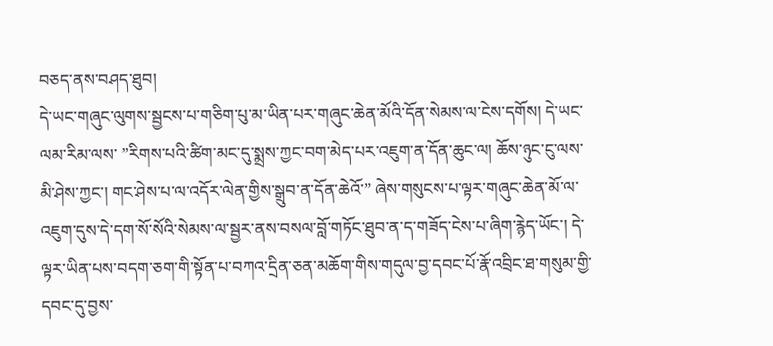བཅད་ནས་བཤད་ཐུབ།
དེ་ཡང་གཞུང་ལུགས་སྦྱངས་པ་གཅིག་པུ་མ་ཡིན་པར་གཞུང་ཆེན་མོའི་དོན་སེམས་ལ་ངེས་དགོས། དེ་ཡང་ལམ་རིམ་ལས་ ”རིགས་པའི་ཚིག་མང་དུ་སྨྲས་ཀྱང་བག་མེད་པར་འཇུག་ན་དོན་ཆུང་ལ། ཆོས་ཉུང་ངུ་ལས་མི་ཤེས་ཀྱང་། གང་ཤེས་པ་ལ་འདོར་ལེན་གྱིས་སྒྲུབ་ན་དོན་ཆེའོ་” ཞེས་གསུངས་པ་ལྟར་གཞུང་ཆེན་མོ་ལ་འཇུག་དུས་དེ་དག་སོ་སོའི་སེམས་ལ་སྦྱར་ནས་བསལ་བློ་གཏོང་ཐུབ་ན་ད་གཟོད་ངེས་པ་ཞིག་རྙེད་ཡོང་། དེ་ལྟར་ཡིན་པས་བདག་ཅག་གི་སྟོན་པ་བཀའ་དྲིན་ཅན་མཆོག་གིས་གདུལ་བྱ་དབང་པོ་རྣོ་འབྲིང་ཐ་གསུམ་གྱི་དབང་དུ་བྱས་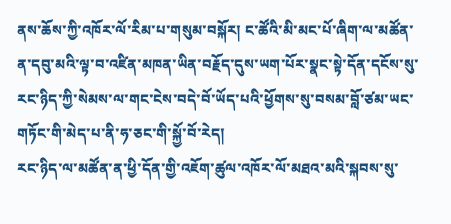ནས་ཆོས་ཀྱི་འཁོར་ལོ་རིམ་པ་གསུམ་བསྐོར། ང་ཚོའི་མི་མང་པོ་ཞིག་ལ་མཚོན་ན་དབུ་མའི་ལྟ་བ་འཛིན་མཁན་ཡིན་བརྗོད་དུས་ཡག་པོར་སྣང་སྟེ་དོན་དངོས་སུ་རང་ཉིད་ཀྱི་སེམས་ལ་གང་ངེས་བདེ་བོ་ཡོད་པའི་ཕྱོགས་སུ་བསམ་བློ་ཙམ་ཡང་གཏོང་གི་མེད་པ་ནི་ཧ་ཅང་གི་སྐྱོ་བོ་རེད།
རང་ཉིད་ལ་མཚོན་ན་ཕྱི་དོན་གྱི་འཇོག་ཚུལ་འཁོར་ལོ་མཐའ་མའི་སྐབས་སུ་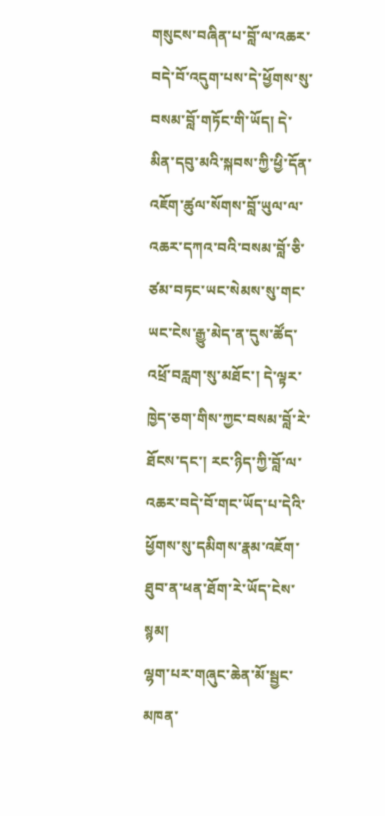གསུངས་བཞིན་པ་བློ་ལ་འཆར་བདེ་བོ་འདུག་པས་དེ་ཕྱོགས་སུ་བསམ་བློ་གཏོང་གི་ཡོད། དེ་མིན་དབུ་མའི་སྐབས་ཀྱི་ཕྱི་དོན་འཇོག་ཚུལ་སོགས་བློ་ཡུལ་ལ་འཆར་དཀའ་བའི་བསམ་བློ་ཅི་ཙམ་བཏང་ཡང་སེམས་སུ་གང་ཡང་ངེས་རྒྱུ་མེད་ན་དུས་ཚོད་འཕྲོ་བརླག་སུ་མཐོང་། དེ་ལྟར་ཁྱེད་ཅག་གིས་ཀྱང་བསམ་བློ་རེ་ཐོངས་དང་། རང་ཉིད་ཀྱི་བློ་ལ་འཆར་བདེ་བོ་གང་ཡོད་པ་དེའི་ཕྱོགས་སུ་དམིགས་རྣམ་འཇོག་ཐུབ་ན་ཕན་ཐོག་རེ་ཡོད་ངེས་སྙམ།
ལྷག་པར་གཞུང་ཆེན་མོ་སྦྱང་མཁན་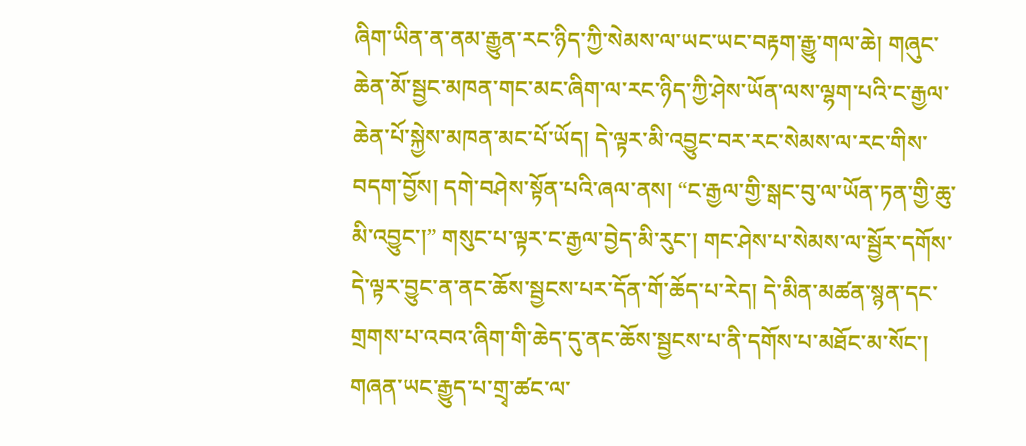ཞིག་ཡིན་ན་ནམ་རྒྱུན་རང་ཉིད་ཀྱི་སེམས་ལ་ཡང་ཡང་བརྟག་རྒྱུ་གལ་ཆེ། གཞུང་ཆེན་མོ་སྦྱང་མཁན་གང་མང་ཞིག་ལ་རང་ཉིད་ཀྱི་ཤེས་ཡོན་ལས་ལྷག་པའི་ང་རྒྱལ་ཆེན་པོ་སྐྱེས་མཁན་མང་པོ་ཡོད། དེ་ལྟར་མི་འབྱུང་བར་རང་སེམས་ལ་རང་གིས་བདག་བྱོས། དགེ་བཤེས་སྟོན་པའི་ཞལ་ནས། “ང་རྒྱལ་གྱི་སྒང་བུ་ལ་ཡོན་ཏན་གྱི་ཆུ་མི་འབྱུང་།” གསུང་པ་ལྟར་ང་རྒྱལ་བྱེད་མི་རུང་། གང་ཤེས་པ་སེམས་ལ་སྦྱོར་དགོས་དེ་ལྟར་བྱུང་ན་ནང་ཆོས་སྦྱངས་པར་དོན་གོ་ཆོད་པ་རེད། དེ་མིན་མཚན་སྙན་དང་གྲགས་པ་འབའ་ཞིག་གི་ཆེད་དུ་ནང་ཆོས་སྦྱངས་པ་ནི་དགོས་པ་མཐོང་མ་སོང་།
གཞན་ཡང་རྒྱུད་པ་གྲྭ་ཚང་ལ་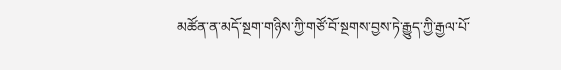མཚོན་ན་མདོ་སྔག་གཉིས་ཀྱི་གཙོ་བོ་སྔགས་བྱས་ཏེ་རྒྱུད་ཀྱི་རྒྱལ་པོ་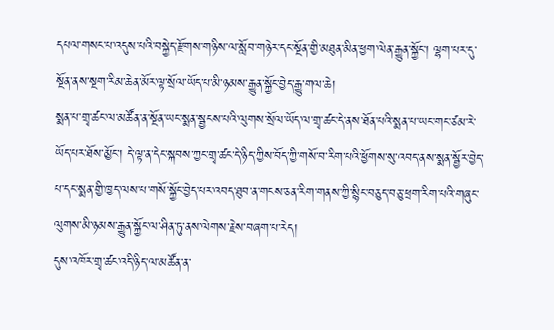དཔལ་གསང་པ་འདུས་པའི་བསྐྱེད་རྫོགས་གཉིས་ལ་སློབ་གཉེར་དང་སྔོན་གྱི་མཐུན་མིན་ཕྱག་ལེན་རྒྱུན་སྐྱོང་། ལྷག་པར་དུ་སྔོན་ནས་སྔག་རིམ་ཆེན་མོར་ལྟ་སྲོལ་ཡོད་པ་མི་ཉམས་རྒྱུན་སྐྱོང་བྱེད་རྒྱུ་གལ་ཆེ།
སྨན་པ་གྲྭ་ཚང་ལ་མཚོན་ན་སྔོན་ཡང་སྨན་སྦྱངས་པའི་ལུགས་སྲོལ་ཡོད་ལ་གྲྭ་ཚང་དེ་ནས་ཐོན་པའི་སྨན་པ་ཡང་གང་ཙམ་རེ་ཡོད་པར་ཐོས་མྱོང་། དེ་ལྟ་ན་དེང་སྐབས་ཀྱང་གྲྭ་ཚང་དེ་ཉིད་ཀྱིས་བོད་ཀྱི་གསོ་བ་རིག་པའི་ཕྱོགས་སུ་འབད་ནས་སྨན་སྦྱོར་བྱེད་པ་དང་སྨན་གྱི་ཁྱད་ལས་པ་གསོ་སྐྱོང་བྱེད་པར་འབད་ཐུབ་ན་གངས་ཅན་རིག་གནས་ཀྱི་སྙིང་བཅུད་བཅུ་ཕྲག་རིག་པའི་གཞུང་ལུགས་མི་ཉམས་རྒྱུན་སྐྱོང་ལ་ཤིན་ཏུ་ནས་ལེགས་རྗེས་བཞག་པ་རེད།
དུས་འཁོར་གྲྭ་ཚང་འདི་ཉིད་ལ་མཚོན་ན་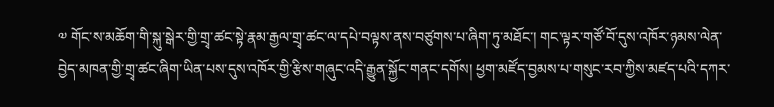༧ གོང་ས་མཆོག་གི་སྐུ་སྒེར་གྱི་གྲྭ་ཚང་སྟེ་རྣམ་རྒྱལ་གྲྭ་ཚང་ལ་དཔེ་བལྟས་ནས་བཙུགས་པ་ཞིག་ཏུ་མཐོང་། གང་ལྟར་གཙོ་བོ་དུས་འཁོར་ཉམས་ལེན་བྱེད་མཁན་གྱི་གྲྭ་ཚང་ཞིག་ཡིན་པས་དུས་འཁོར་གྱི་རྩིས་གཞུང་འདི་རྒྱུན་སྐྱོང་གནང་དགོས། ཕྱག་མཛོད་བྱམས་པ་གསུང་རབ་ཀྱིས་མཛད་པའི་དཀར་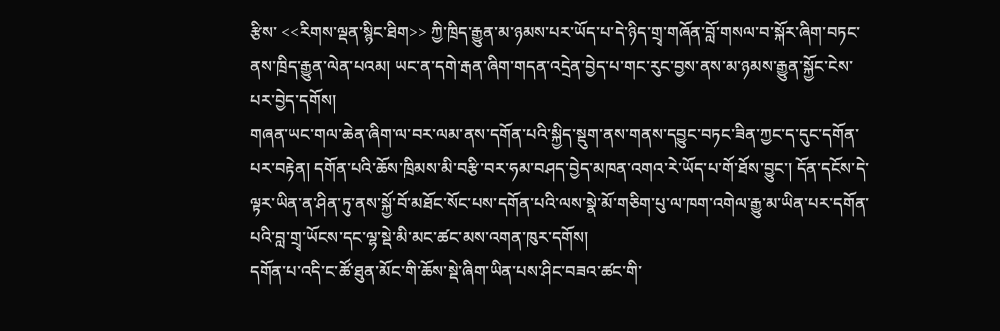རྩིས་ <<རིགས་ལྡན་སྙིང་ཐིག>> ཀྱི་ཁྲིད་རྒྱུན་མ་ཉམས་པར་ཡོད་པ་དེ་ཉིད་གྲྭ་གཞོན་བློ་གསལ་བ་སྐོར་ཞིག་བཏང་ནས་ཁྲིད་རྒྱུན་ལེན་པའམ། ཡང་ན་དགེ་རྒན་ཞིག་གདན་འདྲེན་བྱེད་པ་གང་རུང་བྱས་ནས་མ་ཉམས་རྒྱུན་སྐྱོང་ངེས་པར་བྱེད་དགོས།
གཞན་ཡང་གལ་ཆེན་ཞིག་ལ་བར་ལམ་ནས་དགོན་པའི་སྐྱིད་སྡུག་ནས་གནས་དབྱུང་བཏང་ཟིན་ཀྱང་ད་དུང་དགོན་པར་བརྟེན། དགོན་པའི་ཆོས་ཁྲིམས་མི་བརྩི་བར་ཧམ་བཤད་བྱེད་མཁན་འགའ་རེ་ཡོད་པ་གོ་ཐོས་བྱུང་། དོན་དངོས་དེ་ལྟར་ཡིན་ན་ཤིན་ཏུ་ནས་སྐྱོ་བོ་མཐོང་སོང་པས་དགོན་པའི་ལས་སྣེ་མོ་གཅིག་པུ་ལ་ཁག་འགེལ་རྒྱུ་མ་ཡིན་པར་དགོན་པའི་བླ་གྲྭ་ཡོངས་དང་ལྷ་སྡེ་མི་མང་ཚང་མས་འགན་ཁུར་དགོས།
དགོན་པ་འདི་ང་ཚོ་ཐུན་མོང་གི་ཆོས་སྡེ་ཞིག་ཡིན་པས་ཤིང་བཟའ་ཚང་གི་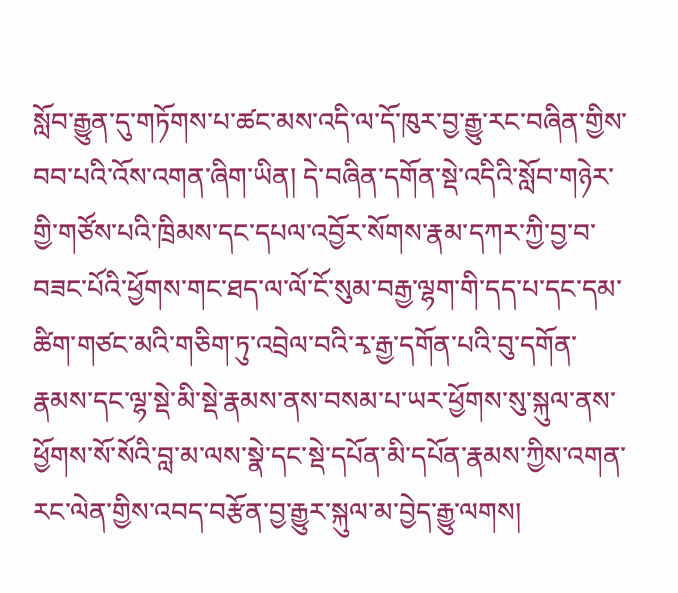སློབ་རྒྱུན་དུ་གཏོགས་པ་ཚང་མས་འདི་ལ་དོ་ཁུར་བྱ་རྒྱུ་རང་བཞིན་གྱིས་བབ་པའི་འོས་འགན་ཞིག་ཡིན། དེ་བཞིན་དགོན་སྡེ་འདིའི་སློབ་གཉེར་གྱི་གཙོས་པའི་ཁྲིམས་དང་དཔལ་འབྱོར་སོགས་རྣམ་དཀར་ཀྱི་བྱ་བ་བཟང་པོའི་ཕྱོགས་གང་ཐད་ལ་ལོ་ངོ་སུམ་བརྒྱ་ལྷག་གི་དད་པ་དང་དམ་ཚིག་གཙང་མའི་གཅིག་ཏུ་འབྲེལ་བའི་རྭ་རྒྱ་དགོན་པའི་བུ་དགོན་རྣམས་དང་ལྷ་སྡེ་མི་སྡེ་རྣམས་ནས་བསམ་པ་ཡར་ཕྱོགས་སུ་སྐུལ་ནས་ཕྱོགས་སོ་སོའི་བླ་མ་ལས་སྣེ་དང་སྡེ་དཔོན་མི་དཔོན་རྣམས་ཀྱིས་འགན་རང་ལེན་གྱིས་འབད་བརྩོན་བྱ་རྒྱུར་སྐུལ་མ་བྱེད་རྒྱུ་ལགས།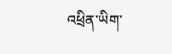འཕྲིན་ཡིག་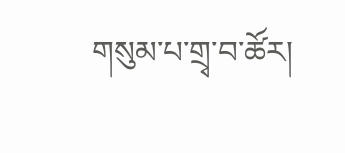གསུམ་པ་གྲྭ་བ་ཚོར།